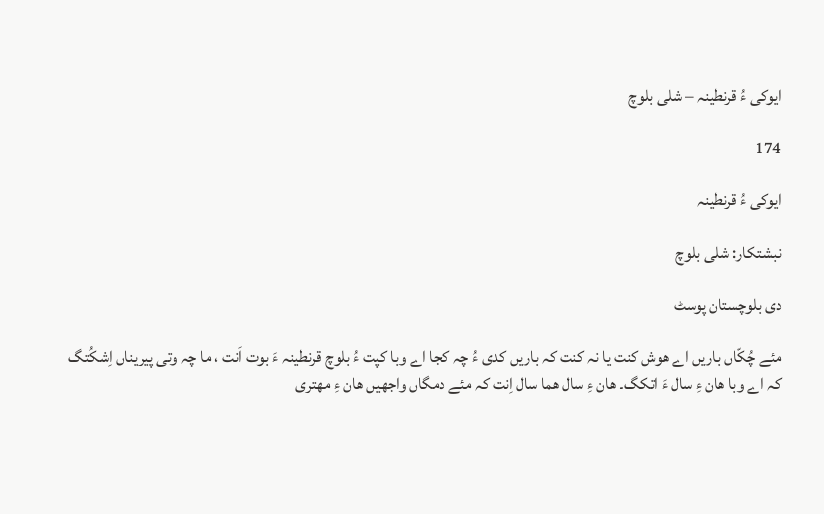ایوکی ءُ قرنطینہ – شلی بلوچ

174

ایوکی ءُ قرنطینہ

نبشتکار: شلی بلوچ

دی بلوچستان پوسٹ

مئے چُکّاں باریں اے ھوش کنت یا نہ کنت کہ باریں کدی ءُ چہ کجا اے وبا کپت ءُ بلوچ قرنطینہ ءَ بوت اَنت ، ما چہ وتی پیریناں اِشکُتگ کہ اے وبا ھان ءِ سال ءَ اتکگ۔ ھان ءِ سال ھما سال اِنت کہ مئے دمگاں واجھیں ھان ءِ مھتری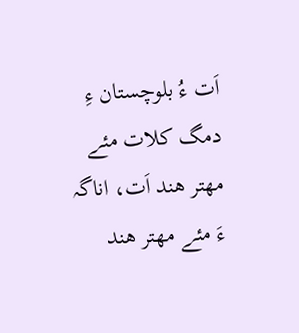اَت ءُ بلوچستان ءِ دمگ کلات مئے مھتر ھند اَت، اناگہ ءَ مئے مھتر ھند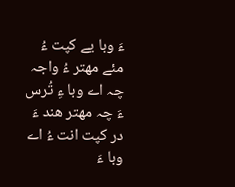ءَ وبا یے کپت ءُ مئے مھتر ءُ واجہ چہ اے وبا ءِ تُرس ءَ چہ مھتر ھند ءَ در کپت انت ءُ اے وبا ءَ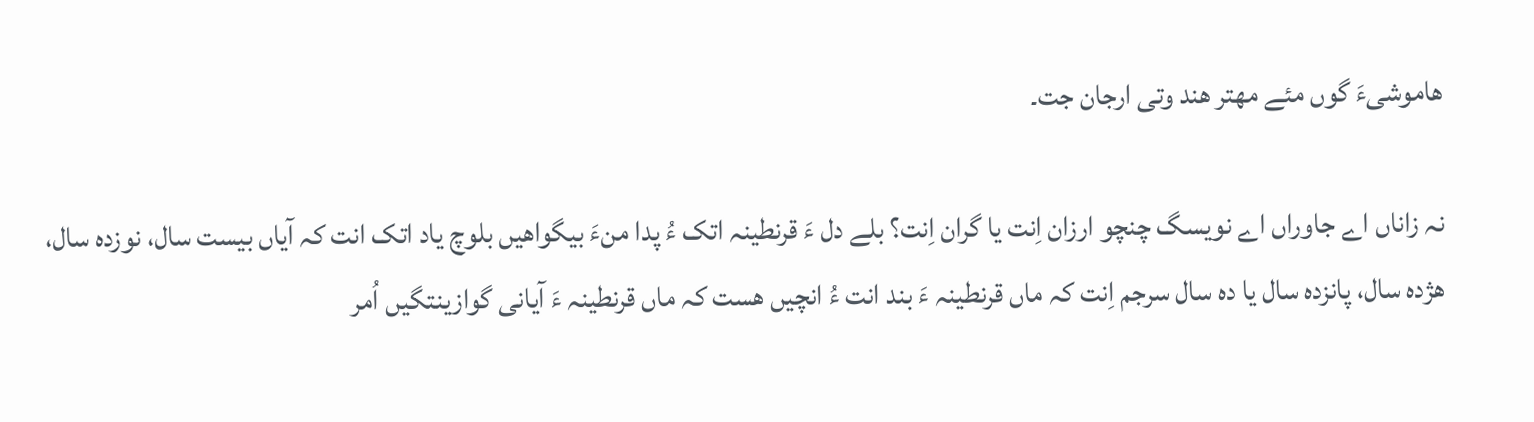ھاموشیءَ گوں مئے مھتر ھند وتی ارجان جت۔

نہ زاناں اے جاوراں اے نویسگ چنچو ارزان اِنت یا گران اِنت؟ بلے دل ءَ قرنطینہ اتک ءُ پدا منءَ بیگواھیں بلوچ یاد اتک انت کہ آیاں بیست سال، نوزدہ سال، ھژدہ سال، پانزدہ سال یا دہ سال سرجم اِنت کہ ماں قرنطینہ ءَ بند انت ءُ انچیں ھست کہ ماں قرنطینہ ءَ آیانی گوازینتگیں اُمر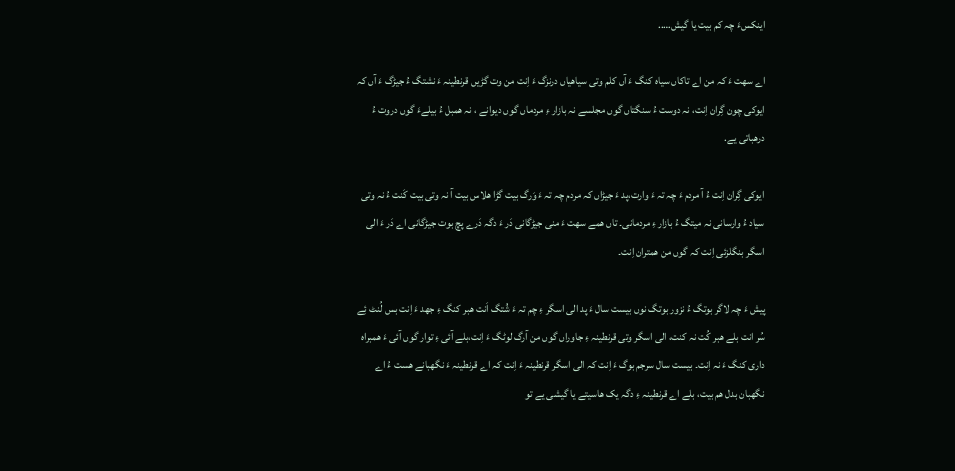اینکسءَ چہ کم بیت یا گیش…..

اے سھت ءَ کہ من اے تاکاں سیاہ کنگ ءَ آں کلم وتی سیاھیاں درنزگ ءَ اِنت من وت گڑیں قرنطینہ ءَ نشتگ ءُ جیڑگ ءَ آں کہ ایوکی چون گِران اِنت، نہ دوست ءُ سنگتاں گوں مجلسے نہ بازار ءِ مردماں گوں دیوانے ، نہ ھمبل ءُ بیلےءَ گوں دروت ءُ درھباتی یے.

ایوکی گِران اِنت ءُ آ مردم ءَ چہ تہ ءَ وارت،پد ءَ جیڑاں کہ مردم چہ تہ ءَ وَرگ بیت گڑا ھلاس بیت آ نہ وتی بیت کَنت ءُ نہ وتی سیاد ءُ وارسانی نہ میتگ ءُ بازار ءِ مردمانی۔ تاں ھمے سھت ءَ منی جیڑگانی دَر ءَ دگہ دَرے پچ بوت جیڑگانی اے دَر ءَ الی اسگر بنگلزئی اِنت کہ گوں من ھمتران اِنت۔

پیش ءَ چہ لاگر بوتگ ءُ نزور بوتگ نوں بیست سال ءَ پد الی اسگر ءِ چم تہ ءَ شُتگ اَنت ھبر کنگ ءِ جھد ءَ اِنت بس لُنٹ ئِے سُر انت بلے ھبر کُت نہ کنت، الی اسگر وتی قرنطینہ ءِ جاوراں گوں من آرگ لوٹگ ءَ اِنت،بلے آئی ءِ توار گوں آئی ءَ ھمبراہ داری کنگ ءَ نہ اِنت۔ بیست سال سرجم بوگ ءَ اِنت کہ الی اسگر قرنطینہ ءَ اِنت کہ اے قرنطینہ ءَ نگھبانے ھست ءُ اے نگھبان بدل ھم بیت، بلے اے قرنطینہ ءِ دگہ یک ھاسیتے یا گیشی یے تو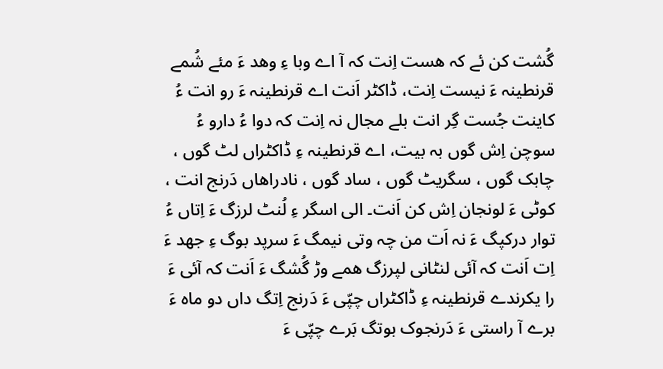گُشت کن ئے کہ ھست اِنت کہ آ اے وبا ءِ وھد ءَ مئے شُمے قرنطینہ ءَ نیست اِنت، ڈاکٹر اَنت اے قرنطینہ ءَ رو انت ءُ کاینت جُست گِر انت بلے مجال نہ اِنت کہ دوا ءُ دارو ءُ سوچن اِش گوں بہ بیت، اے قرنطینہ ءِ ڈاکٹراں لٹ گوں ، چابک گوں ، سگریٹ گوں ، ساد گوں ، نادراھاں دَرنج انت ، کوٹی ءَ لونجان اِش کن اَنت۔ الی اسگر ءِ لُنٹ لرزگ ءَ اِتاں ءُ توار درکپگ ءَ نہ اَت من چہ وتی نیمگ ءَ سرپد بوگ ءِ جھد ءَ اِت اَنت کہ آئی لنٹانی لپرزگ ھمے وڑ گُشگ ءَ اَنت کہ آئی ءَ را یکرندے قرنطینہ ءِ ڈاکٹراں چپّی ءَ دَرنج اِتگ داں دو ماہ ءَ برے آ راستی ءَ دَرنجوک بوتگ بَرے چپّی ءَ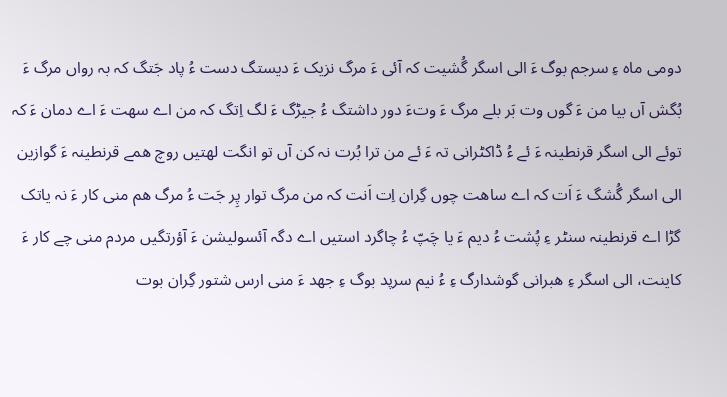دومی ماہ ءِ سرجم بوگ ءَ الی اسگر گُشیت کہ آئی ءَ مرگ نزیک ءَ دیستگ دست ءُ پاد جَتگ کہ بہ رواں مرگ ءَ بُگش آں بیا من ءَ گوں وت بَر بلے مرگ ءَ وتءَ دور داشتگ ءُ جیڑگ ءَ لگ اِتگ کہ من اے سھت ءَ اے دمان ءَ کہ توئے الی اسگر قرنطینہ ءَ ئے ءُ ڈاکٹرانی تہ ءَ ئے من ترا بُرت نہ کن آں تو انگت لھتیں روچ ھمے قرنطینہ ءَ گوازین الی اسگر گُشگ ءَ اَت کہ اے ساھت چوں گِران اِت اَنت کہ من مرگ توار پِر جَت ءُ مرگ ھم منی کار ءَ نہ یاتک گڑا اے قرنطینہ سنٹر ءِ پُشت ءُ دیم ءَ یا چَپّ ءُ چاگرد استیں اے دگہ آئسولیشن ءَ آؤرتگیں مردم منی چے کار ءَ کاینت، الی اسگر ءِ ھبرانی گوشدارگ ءِ ءُ نیم سرپد بوگ ءِ جھد ءَ منی ارس شتور گِران بوت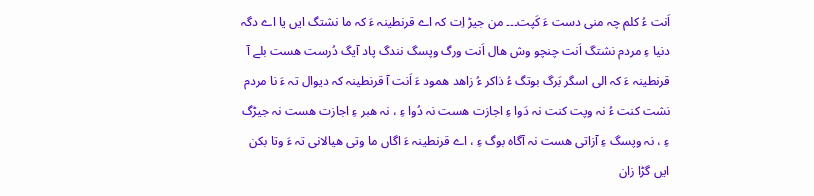اَنت ءُ کلم چہ منی دست ءَ کَپت۔۔۔ من جیڑ اِت کہ اے قرنطینہ ءَ کہ ما نشتگ ایں یا اے دگہ دنیا ءِ مردم نشتگ اَنت چنچو وش ھال اَنت ورگ وپسگ نندگ پاد آیگ دُرست ھست بلے آ قرنطینہ ءَ کہ الی اسگر بَرگ بوتگ ءُ ذاکر ءُ زاھد ھمود ءَ اَنت آ قرنطینہ کہ دیوال تہ ءَ نا مردم نشت کنت ءُ نہ وپت کنت نہ دَوا ءِ اجازت ھست نہ دُوا ءِ ، نہ ھبر ءِ اجازت ھست نہ جیڑگ ءِ ، نہ وپسگ ءِ آزاتی ھست نہ آگاہ بوگ ءِ ، اے قرنطینہ ءَ اگاں ما وتی ھیالانی تہ ءَ وتا بکن ایں گڑا زان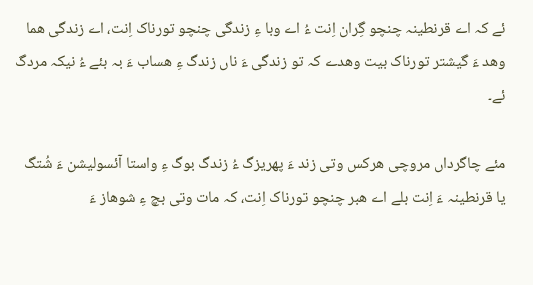ئے کہ اے قرنطینہ چنچو گِران اِنت ءُ اے وبا ءِ زندگی چنچو تورناک اِنت، اے زندگی ھما وھد ءَ گیشتر تورناک بیت وھدے کہ تو زندگی ءَ ناں زندگ ءِ ھساب ءَ بہ بئے ءُ نیکہ مردگ ئے۔

مئے چاگرداں مروچی ھرکس وتی زند ءَ پھریزگ ءُ زندگ بوگ ءِ واستا آئسولیشن ءَ شُتگ یا قرنطینہ ءَ اِنت بلے اے ھبر چنچو تورناک اِنت، کہ مات وتی بچ ءِ شوھاز ءَ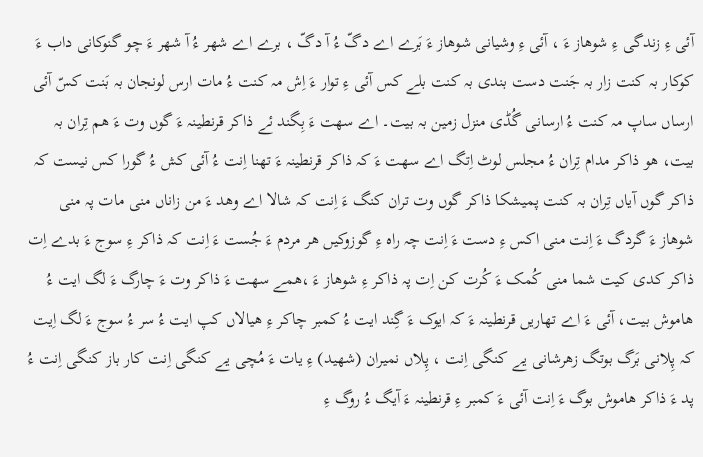آئی ءِ زندگی ءِ شوھاز ءَ ، آئی ءِ وشیانی شوھاز ءَ بَرے اے دگّ ءُ آ دگّ ، برے اے شھر ءُ آ شھر ءَ چو گنوکانی داب ءَ کوکار بہ کنت زار بہ جَنت دست بندی بہ کنت بلے کس آئی ءِ توار ءَ اِش مہ کنت ءُ مات ارس لونجان بہ بَنت کسّ آئی ارساں ساپ مہ کنت ءُ ارسانی گُڈی منزل زمین بہ بیت۔ اے سھت ءَ بِگند ئے ذاکر قرنطینہ ءَ گوں وت ءَ ھم تِران بہ بیت، ھو ذاکر مدام تِران ءُ مجلس لوٹ اِتگ اے سھت ءَ کہ ذاکر قرنطینہ ءَ تھنا اِنت ءُ آئی کش ءُ گورا کس نیست کہ ذاکر گوں آیاں تِران بہ کنت پمیشکا ذاکر گوں وت تران کنگ ءَ اِنت کہ شالا اے وھد ءَ من زاناں منی مات پہ منی شوھاز ءَ گردگ ءَ اِنت منی اکس ءِ دست ءَ اِنت چہ راہ ءِ گوزوکیں ھر مردم ءَ جُست ءَ اِنت کہ ذاکر ءِ سوج ءَ بدے اِت ذاکر کدی کیت شما منی کُمک ءَ کُرت کن اِت پہ ذاکر ءِ شوھاز ءَ ،ھمے سھت ءَ ذاکر وت ءَ چارگ ءَ لگ ایت ءُ ھاموش بیت، آئی ءَ اے تھاریں قرنطینہ ءَ کہ ایوک ءَ گِند ایت ءُ کمبر چاکر ءِ ھیالاں کپ ایت ءُ سر ءُ سوج ءَ لگ اِیت کہ پِلانی بَرگ بوتگ زھرشانی یے کنگی اِنت ، پِلاں نمیران (شھید) ءِ یات ءَ مُچی یے کنگی اِنت کار باز کنگی اِنت ءُ پد ءَ ذاکر ھاموش بوگ ءَ اِنت آئی ءَ کمبر ءِ قرنطینہ ءَ آیگ ءُ روگ ءِ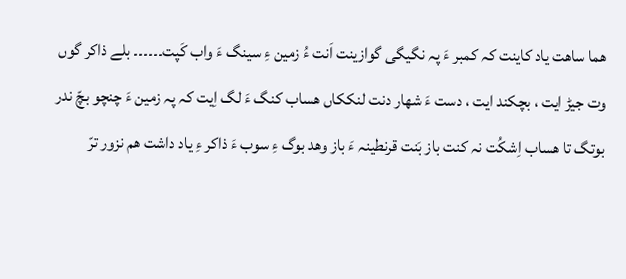ھما ساھت یاد کاینت کہ کمبر ءَ پہ نگیگی گوازینت اَنت ءُ زمین ءِ سینگ ءَ واب کَپت۔۔۔۔۔۔ بلے ذاکر گوں وت جیڑ ایت ، بچکند ایت ، دست ءَ شھار دنت لنککاں ھساب کنگ ءَ لگ اِیت کہ پہ زمین ءَ چنچو بچّ ندر بوتگ تا ھساب اِشکُت نہ کنت باز بَنت قرنطینہ ءَ باز وھد بوگ ءِ سوب ءَ ذاکر ءِ یاد داشت ھم نزور ترّ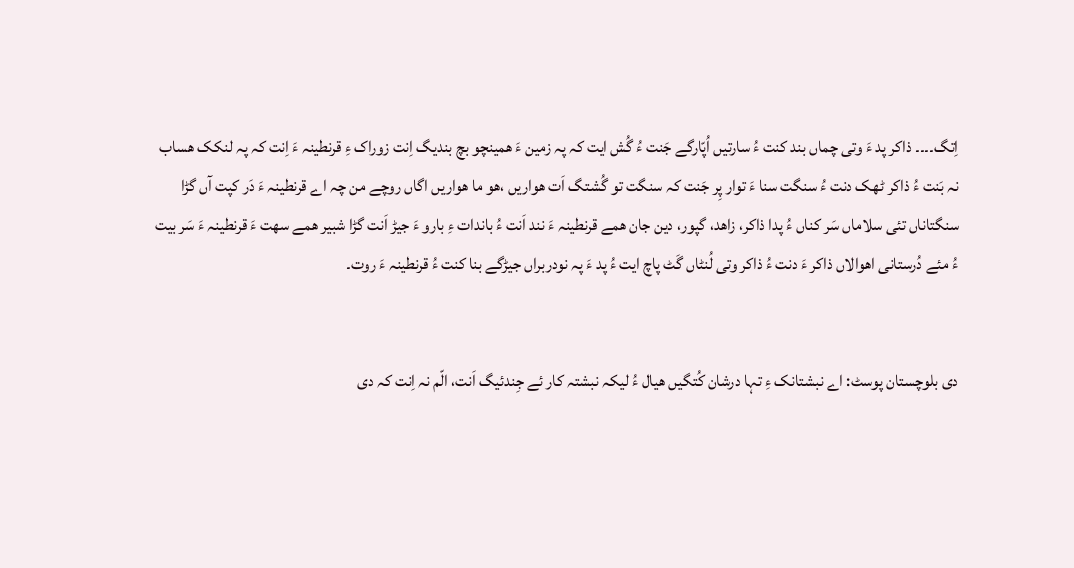اِتگ۔۔۔۔ ذاکر پد ءَ وتی چماں بند کنت ءُ سارتیں اُپّارگے جَنت ءُ گُش ایت کہ پہ زمین ءَ ھمینچو بچ بندیگ اِنت زوراک ءِ قرنطینہ ءَ اِنت کہ پہ لنکک ھساب نہ بَنت ءُ ذاکر ٹھک دنت ءُ سنگت سنا ءَ توار پِر جَنت کہ سنگت تو گُشتگ اَت ھواریں ،ھو ما ھواریں اگاں روچے من چہ اے قرنطینہ ءَ دَر کپت آں گڑا سنگتاناں تئی سلاماں سَر کناں ءُ پدا ذاکر، زاھد، گپور، دین جان ھمے قرنطینہ ءَ نند اَنت ءُ باندات ءِ بارو ءَ جیڑ اَنت گڑا شبیر ھمے سھت ءَ قرنطینہ ءَ سَر بیت ءُ مئے دُرستانی اھوالاں ذاکر ءَ دنت ءُ ذاکر وتی لُنٹاں گَٹ پاچ ایت ءُ پد ءَ پہ نودربراں جیڑگے بنا کنت ءُ قرنطینہ ءَ روت۔


دی بلوچستان پوسٹ: اے نبشتانک ءِ تہا درشان کُتگیں ھیال ءُ لیکہ نبشتہ کار ئے جِندئیگ اَنت، الّم نہ اِنت کہ دی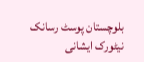بلوچستان پوسٹ رسانک نیٹورک ایشانی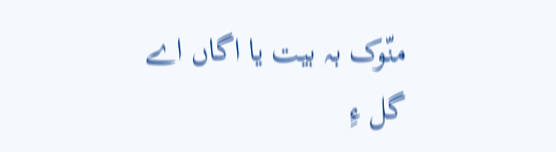منّوک بہ بیت یا اگاں اے گل ءِ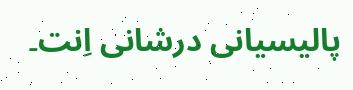پالیسیانی درشانی اِنت۔